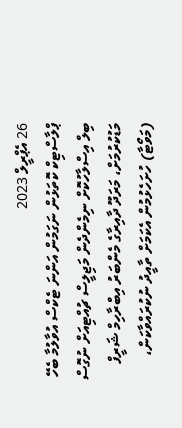26 އެޕްރީލް 2023
ޕްލާސްޓިކް ކޮތަޅުން ނަގަމުން އަންނަ ޓެކްސް އުވާލުމާ ބެހޭ ބިލް އިސްލާހުކޮށް ނިމެންދެން މަޖިލީސް ޗުއްޓިއަށް ނުގޮސް މަޑުކުރުމަށް، މަރަދޫ ދާއިރާގެ މެންބަރު އިބްރާހިމް ޝަރީފް (މަވޯޓާ) ހުށަހެޅުމުން އެކަމަށް ތާއީދު ނުކުރައްވާކަން،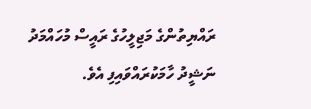ރައްޔިތުންގެ މަޖިލީހުގެ ރައީސް މުހައްމަދު ނަޝީދު ހާމަކުރައްވައިފި އެވެ.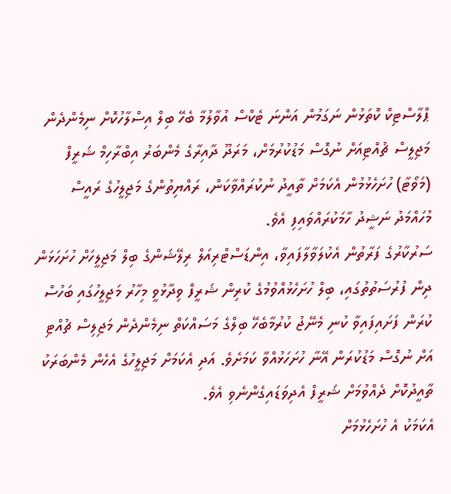ޕްލާސްޓިކް ކޮތަޅުން ނަގަމުން އަންނަ ޓެކްސް އުވާލުމާ ބެހޭ ބިލް އިސްލާހުކޮށް ނިމެންދެން މަޖިލީސް ޗުއްޓިއަށް ނުގޮސް މަޑުކުރުމަށް، މަރަދޫ ދާއިރާގެ މެންބަރު އިބްރާހިމް ޝަރީފް (މަވޯޓާ) ހުށަހެޅުމުން އެކަމަށް ތާއީދު ނުކުރައްވާކަން، ރައްޔިތުންގެ މަޖިލީހުގެ ރައީސް މުހައްމަދު ނަޝީދު ހާމަކުރައްވައިފި އެވެ.
ސަރުކާރުގެ ފަރާތުން އެކުލަވާލާފައިވާ، އިންޑަސްޓްރިއަލް ރިލޭޝަންގެ ބިލް މަޖިލީހަށް ހުށަހަޅަން ދިން ފުރުސަތުތުގައި، ބިލް ހުށަހެޅުއްވުމުގެ ކުރިން ޝަރީފް ވިދާޅުވީ މިހާރު މަޖިލީހުގައި ބަހުސް ކުރަން ފަށައިފައިވާ ކުނި މެނޭޖު ކުރުމާބެހޭ ބިލްގެ މަސައްކަތް ނިމެންދެން މަޖިލިސް ޗުއްޓި އަށް ނުގޮސް މަޑުކުރަން އޭނާ ހުށަހަޅުއްވާ ކަމަށެވެ. އަދި އެކަމަށް މަޖިލީހުގެ އެހެން މެންބަރަކު ތާއީދުކޮށް ދެއްވުމަށް ޝަރީފް އެދިވަޑައިގެންނެވި އެވެ.
އެކަމަކު އެ ހުށަހެޅުމަށް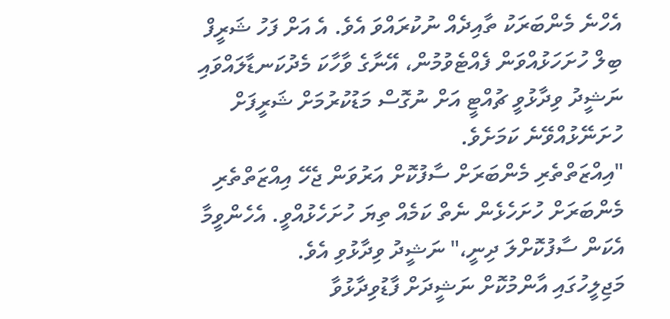އެހްނެ މެންބަރަކު ތާއިދެއް ނުކުރައްވަ އެވެ. އެ އަށް ފަހު ޝަރީފް ބިލް ހުށަހަޅުއްވަން ފެއްޓެވުމުން، އޭނާގެ ވާހާކަ މެދުކަނޑާލައްވައި ނަޝީދު ވިދާޅުވީ ޗުއްޓީ އަށް ނުގޮސް މަޑުކުރުމަށް ޝަރީފަށް ހުށަނޭޅުއްވޭނެ ކަމަށެވެ.
"އިއްޒަތްތެރި މެންބަރަށް ސާފުކޮށް އަރުވަން ޖެހޭ އިއްޒަތްތެރި މެންބަރަށް ހުށަހެޅެން ނެތް ކަމެއް ތިޔަ ހުށަހެޅުއްވީ. އެހެންވީމާ އެކަން ސާފުކޮށްލަ ދިނީ،" ނަޝީދު ވިދާޅުވި އެވެ.
މަޖިލީހުގައި އާންމުކޮށް ނަޝީދަށް ފާޑުވިދާޅުވާ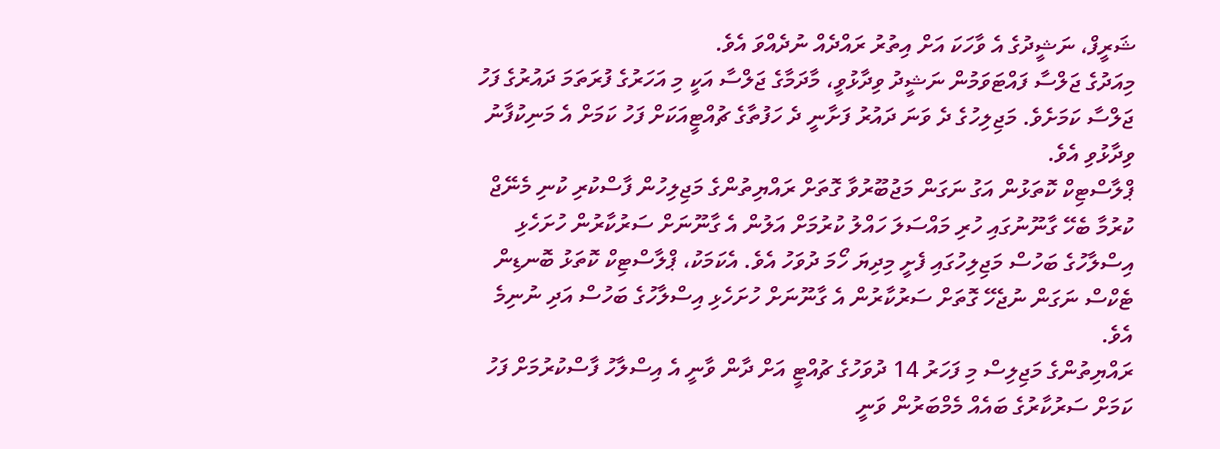ޝަރީފް، ނަޝީދުގެ އެ ވާހަކަ އަށް އިތުރު ރައްދެއް ނުދެއްވަ އެވެ.
މިއަދުގެ ޖަލްސާ ފައްޓަވަމުން ނަޝީދު ވިދާޅުވީ، މާދަމާގެ ޖަލްސާ އަކީ މި އަހަރުގެ ފުރަތަމަ ދައުރުގެ ފަހު ޖަލްސާ ކަމަށެވެ. މަޖިލިހުގެ ދެ ވަނަ ދައުރު ފަށާނީ ދެ ހަފުތާގެ ޗުއްޓީއަކަށް ފަހު ކަމަށް އެ މަނިކުފާނު ވިދާޅުވި އެވެ.
ޕްލާސްޓިކް ކޮތަޅުން އަގު ނަގަން މަޖުބޫރުވާ ގޮތަށް ރައްޔިތުންގެ މަޖިލިހުން ފާސްކުރި ކުނި މެނޭޖް ކުރުމާ ބެހޭ ގާނޫނުގައި ހުރި މައްސަލަ ހައްލު ކުރުމަށް އަލުން އެ ގާނޫނަށް ސަރުކާރުން ހުށަހެޅި އިސްލާހުގެ ބަހުސް މަޖިލިހުގައި ފެށީ މިދިޔަ ހޯމަ ދުވަހު އެވެ. އެކަމަކު، ޕްލާސްޓިކް ކޮތަޅު ބޮނޑިން ޓެކްސް ނަގަން ނުޖެހޭ ގޮތަށް ސަރުކާރުން އެ ގާނޫނަށް ހުށަހެޅި އިސްލާހުގެ ބަހުސް އަދި ނުނިމެ އެވެ.
ރައްޔިތުންގެ މަޖިލިސް މި ފަހަރު 14 ދުވަހުގެ ޗުއްޓީ އަށް ދާން ވާނީ އެ އިސްލާހު ފާސްކުރުމަށް ފަހު ކަމަށް ސަރުކާރުގެ ބައެއް މެމްބަރުން ވަނީ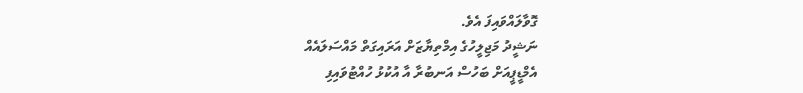ގޮވާލައްވައިފަ އެވެ.
ނަޝީދު މަޖިލީހުގެ އިމްތިޔާޒަށް އަރައިގަތް މައްސަލައެއް
އެމްޑީޕީއަށް ބަހުސް އަނބުރާ އާ އުކުޅު ހުއްޓުވައިފި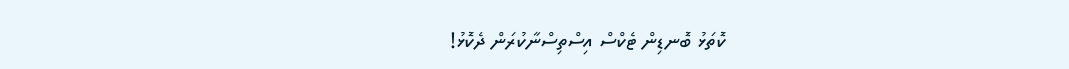ކޮތަޅު ބޮނޑިން ޓެކްސް އިސްތިސްނާކުރަން ދެކޮޅު!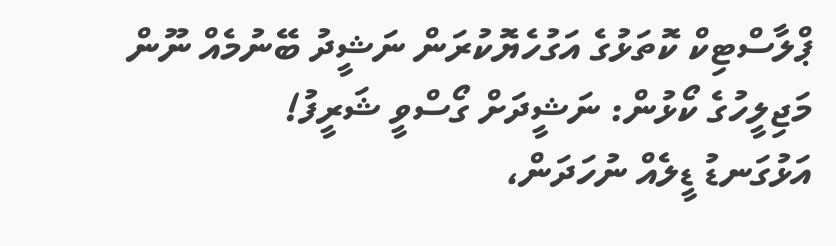ޕްލާސްޓިކް ކޮތަޅުގެ އަގުހެޔޮކުރަން ނަޝީދު ބޭނުމެއް ނޫން
މަޖިލީހުގެ ކޯޅުން: ނަޝީދަށް ގޯސްވީ ޝަރީފު!
އަޅުގަނޑު ޑީލެއް ނުހަދަން،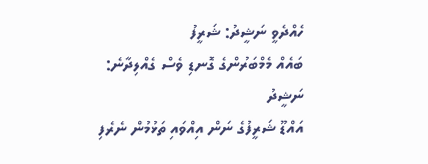ހެއްދެވީ ނަޝީދު: ޝަރީފު
ބައެއް މެމްބަރުންގެ ގޮނޑި ވެސް ގެއްލިދާނެ: ނަޝީދު
އައްޑޫ ޝަރީފުގެ ނަން އިއްވައި ތަޅުމުން ނެރެފި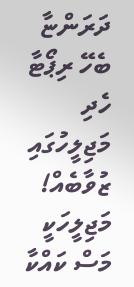ދަރަންޏާ ބެހޭ ރިޕޯޓާ ހެދި މަޖިލީހުގައި ޒުވާބެއް!
މަޖިލީހަކީ މަސް ކައްކާ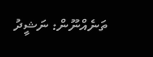ތަނެއްނޫން: ނަޝީދު